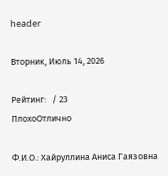header

Вторник, Июль 14, 2026

Рейтинг:   / 23
ПлохоОтлично

Ф.И.О.: Хайруллина Аниса Гаязовна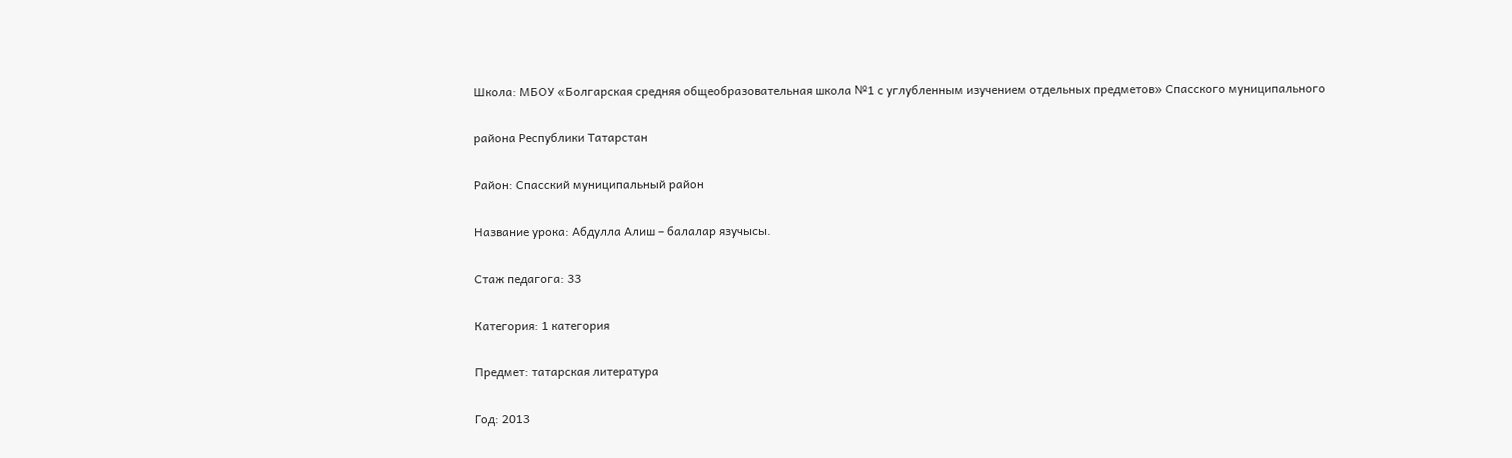Школа: МБОУ «Болгарская средняя общеобразовательная школа №1 с углубленным изучением отдельных предметов» Спасского муниципального

района Республики Татарстан

Район: Спасский муниципальный район

Название урока: Абдулла Алиш – балалар язучысы.

Стаж педагога: 33

Категория: 1 категория

Предмет: татарская литература

Год: 2013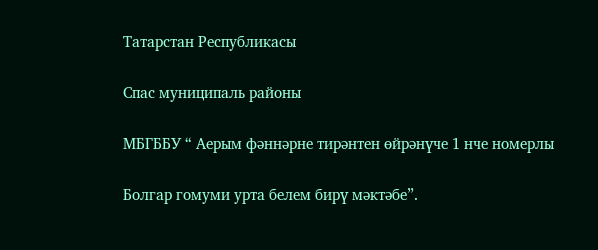Татарстан Республикасы

Спас муниципаль районы

МБГББУ “ Аерым фәннәрне тирәнтен өйрәнүче 1 нче номерлы

Болгар гомуми урта белем бирү мәктәбе”.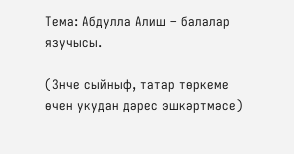Тема: Абдулла Алиш – балалар язучысы.

(3нче сыйныф, татар төркеме өчен укудан дәрес эшкәртмәсе)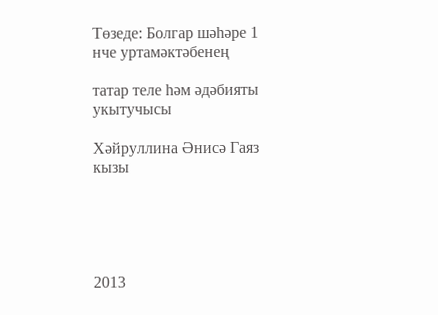Төзеде: Болгар шәһәре 1 нче уртамәктәбенең

татар теле һәм әдәбияты укытучысы

Хәйруллина Әнисә Гаяз кызы





2013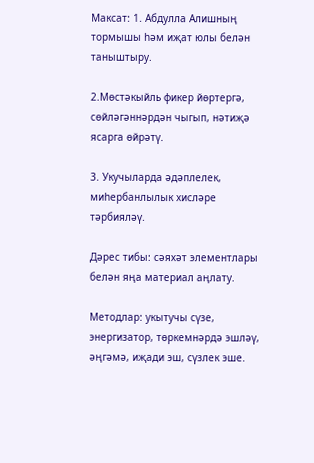Максат: 1. Абдулла Алишның тормышы һәм иҗат юлы белән таныштыру.

2.Мөстәкыйль фикер йөртергә, сөйләгәннәрдән чыгып, нәтиҗә ясарга өйрәтү.

3. Укучыларда әдәплелек, миһербанлылык хисләре тәрбияләү.

Дәрес тибы: сәяхәт элементлары белән яңа материал аңлату.

Методлар: укытучы сүзе, энергизатор, төркемнәрдә эшләү, әңгәмә, иҗади эш, сүзлек эше.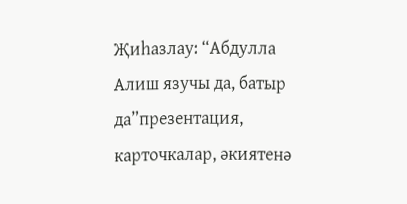Җиһазлау: “Абдулла Алиш язучы да, батыр да”презентация, карточкалар, әкиятенә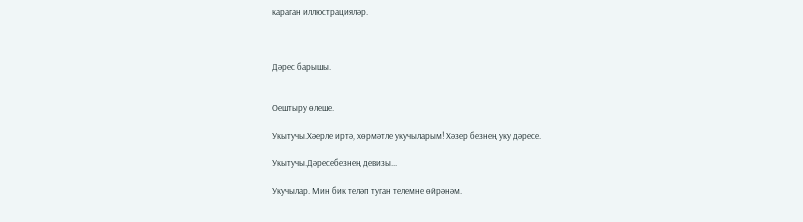караган иллюстрацияләр.



Дәрес барышы.


Оештыру өлеше.

Укытучы.Хәерле иртә, хөрмәтле укучыларым! Хәзер безнең уку дәресе.

Укытучы.Дәресебезнең девизы...

Укучылар. Мин бик теләп туган телемне өйрәнәм.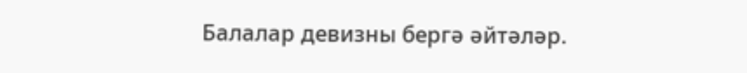Балалар девизны бергә әйтәләр.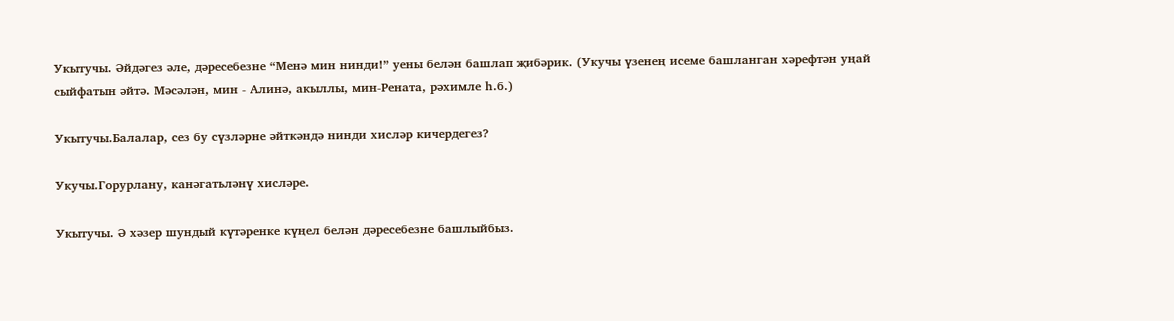Укытучы. Әйдәгез әле, дәресебезне “Менә мин нинди!” уены белән башлап җибәрик. (Укучы үзенең исеме башланган хәрефтән уңай сыйфатын әйтә. Мәсәлән, мин - Алинә, акыллы, мин-Рената, рәхимле һ.б.)

Укытучы.Балалар, сез бу сүзләрне әйткәндә нинди хисләр кичердегез?

Укучы.Горурлану, канәгатьләнү хисләре.

Укытучы. Ә хәзер шундый күтәренке күңел белән дәресебезне башлыйбыз.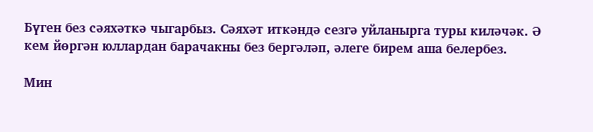Бүген без сәяхәткә чыгарбыз. Сәяхәт иткәндә сезгә уйланырга туры киләчәк. Ә кем йөргән юллардан барачакны без бергәләп, әлеге бирем аша белербез.

Мин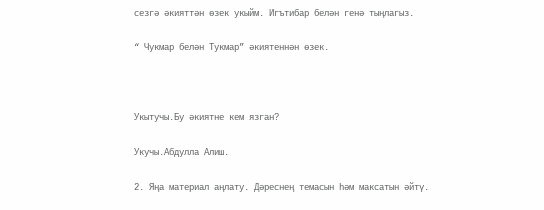сезгә әкияттән өзек укыйм. Игътибар белән генә тыңлагыз.

“ Чукмар белән Тукмар” әкиятеннән өзек.



Укытучы.Бу әкиятне кем язган?

Укучы.Абдулла Алиш.

2. Яңа материал аңлату. Дәреснең темасын һәм максатын әйтү.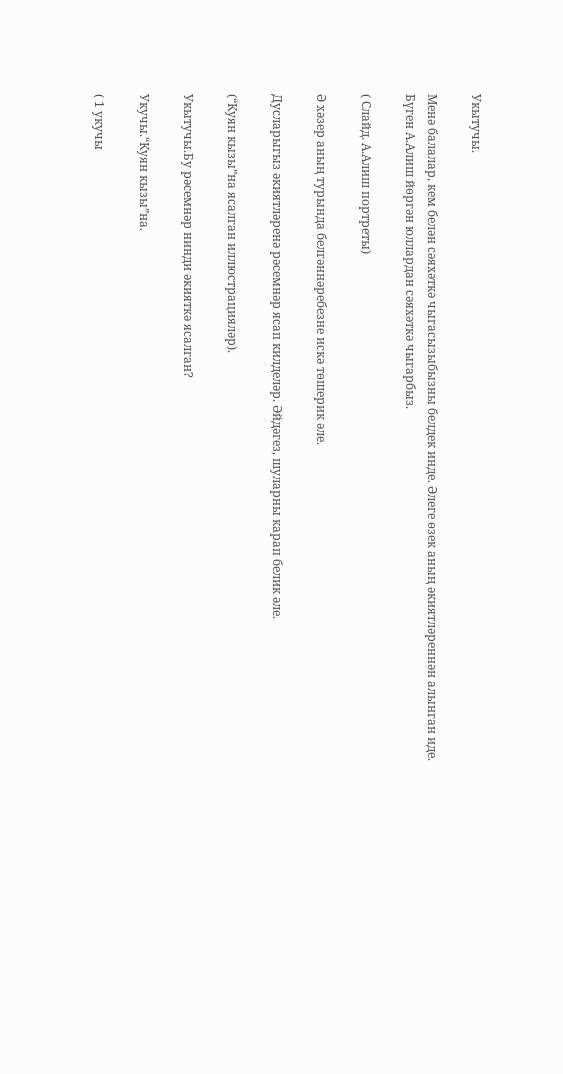Укытучы.

Менә балалар, кем белән сәяхәткә чыгасызыбызны белдек инде. Әлеге өзек аның әкиятләреннән алынган иде. Бүген А.Алиш йөргән юллардан сәяхәткә чыгарбыз.

( Слайд. А.Алиш портреты)

Ә хәзер аның турында белгәннәребезне искә төшерик әле.

Дусларыгыз әкиятләренә рәсемнәр ясап килделәр. Әйдәгез, шуларны карап белик әле.

(“Куян кызы”на ясалган иллюстрацияләр).

Укытучы.Бу рәсемнәр нинди әкияткә ясалган?

Укучы.“Куян кызы”на.

( 1 укучы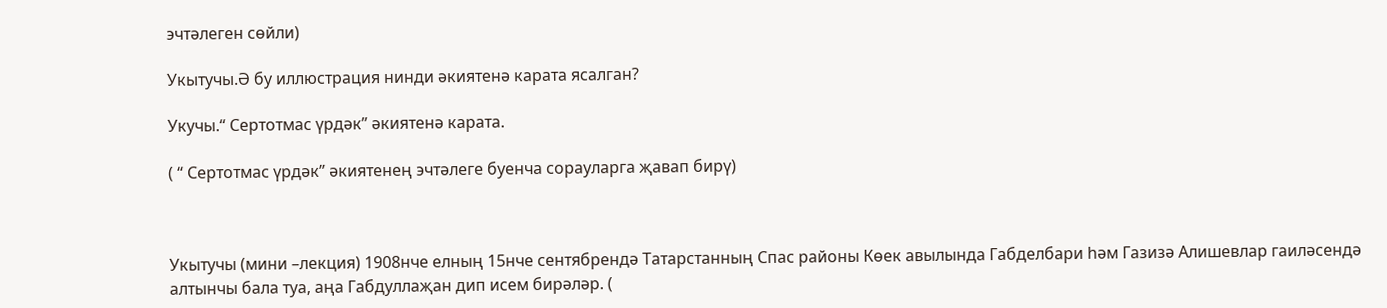эчтәлеген сөйли)

Укытучы.Ә бу иллюстрация нинди әкиятенә карата ясалган?

Укучы.“ Сертотмас үрдәк” әкиятенә карата.

( “ Сертотмас үрдәк” әкиятенең эчтәлеге буенча сорауларга җавап бирү)



Укытучы (мини –лекция) 1908нче елның 15нче сентябрендә Татарстанның Спас районы Көек авылында Габделбари һәм Газизә Алишевлар гаиләсендә алтынчы бала туа, аңа Габдуллаҗан дип исем бирәләр. (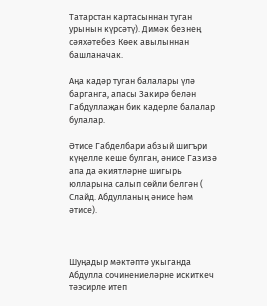Татарстан картасыннан туган урынын күрсәтү). Димәк безнең сәяхәтебез Көек авылыннан башланачак.

Аңа кадәр туган балалары үлә барганга, апасы Закирә белән Габдуллаҗан бик кадерле балалар булалар.

Әтисе Габделбари абзый шигъри күңелле кеше булган, әнисе Газизә апа да әкиятләрне шигырь юлларына салып сөйли белгән ( Слайд. Абдулланың әнисе һәм әтисе).



Шуңадыр мәктәптә укыганда Абдулла сочинениеләрне искиткеч тәэсирле итеп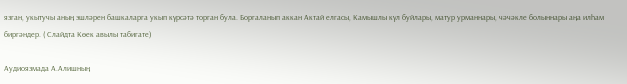язган, укытучы аның эшләрен башкаларга укып күрсәтә торган була. Боргаланып аккан Актай елгасы, Камышлы күл буйлары, матур урманнары, чәчәкле болыннары аңа илһам биргәндер. ( Слайдта Көек авылы табигате)

Аудиоязмада А.Алишның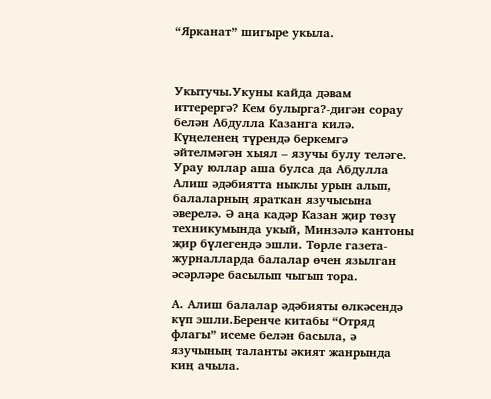“Ярканат” шигыре укыла.



Укытучы.Укуны кайда дәвам иттерергә? Кем булырга?-дигән сорау белән Абдулла Казанга килә. Күңеленең түрендә беркемгә әйтелмәгән хыял – язучы булу теләге. Урау юллар аша булса да Абдулла Алиш әдәбиятта ныклы урын алып, балаларның яраткан язучысына әверелә. Ә аңа кадәр Казан җир төзү техникумында укый, Минзәлә кантоны җир бүлегендә эшли. Төрле газета-журналларда балалар өчен язылган әсәрләре басылып чыгып тора.

А. Алиш балалар әдәбияты өлкәсендә күп эшли.Беренче китабы “Отряд флагы” исеме белән басыла, ә язучының таланты әкият жанрында киң ачыла.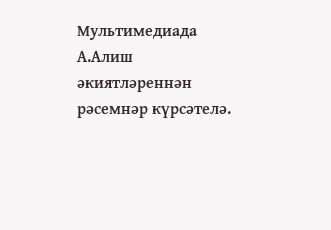Мультимедиада А.Алиш әкиятләреннән рәсемнәр күрсәтелә.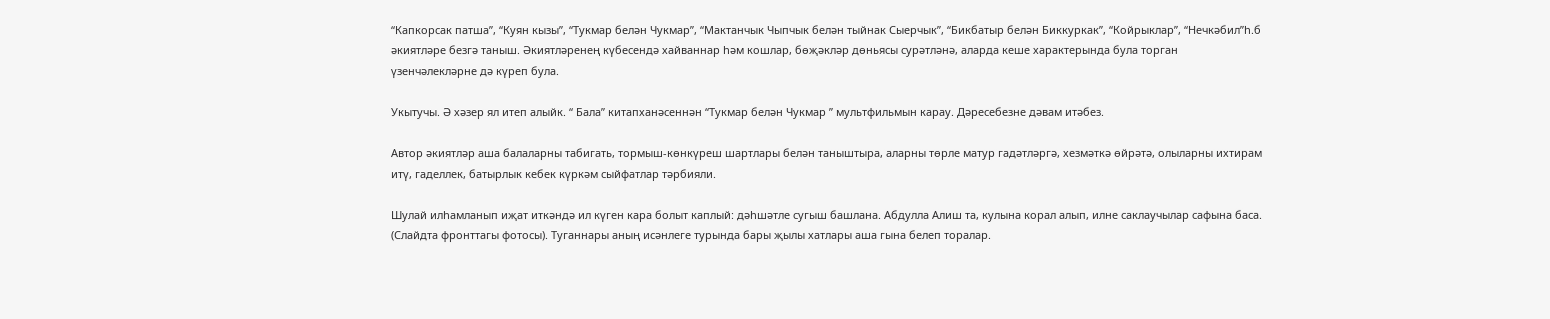“Капкорсак патша”, “Куян кызы”, “Тукмар белән Чукмар”, “Мактанчык Чыпчык белән тыйнак Сыерчык”, “Бикбатыр белән Биккуркак”, “Койрыклар”, “Нечкәбил”һ.б әкиятләре безгә таныш. Әкиятләренең күбесендә хайваннар һәм кошлар, бөҗәкләр дөньясы сурәтләнә, аларда кеше характерында була торган үзенчәлекләрне дә күреп була.

Укытучы. Ә хәзер ял итеп алыйк. “ Бала” китапханәсеннән “Тукмар белән Чукмар ” мультфильмын карау. Дәресебезне дәвам итәбез.

Автор әкиятләр аша балаларны табигать, тормыш-көнкүреш шартлары белән таныштыра, аларны төрле матур гадәтләргә, хезмәткә өйрәтә, олыларны ихтирам итү, гаделлек, батырлык кебек күркәм сыйфатлар тәрбияли.

Шулай илһамланып иҗат иткәндә ил күген кара болыт каплый: дәһшәтле сугыш башлана. Абдулла Алиш та, кулына корал алып, илне саклаучылар сафына баса. (Слайдта фронттагы фотосы). Туганнары аның исәнлеге турында бары җылы хатлары аша гына белеп торалар.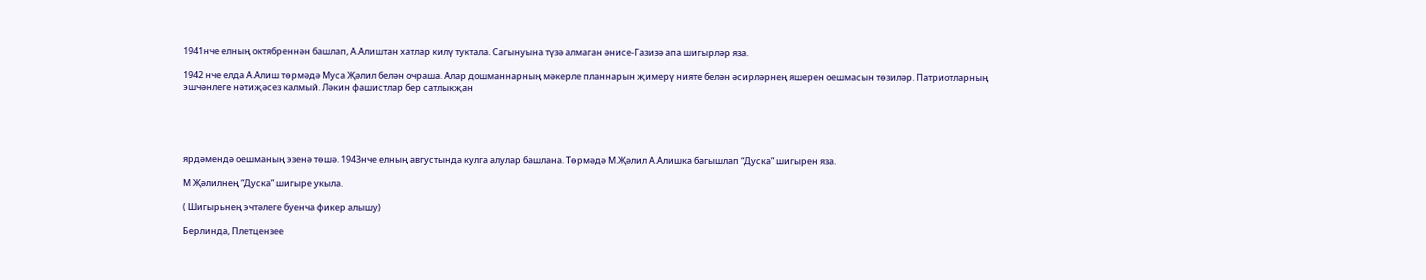1941нче елның октябреннән башлап, А.Алиштан хатлар килү туктала. Сагынуына түзә алмаган әнисе-Газизә апа шигырләр яза.

1942 нче елда А.Алиш төрмәдә Муса Җәлил белән очраша. Алар дошманнарның мәкерле планнарын җимерү нияте белән әсирләрнең яшерен оешмасын төзиләр. Патриотларның эшчәнлеге нәтиҗәсез калмый. Ләкин фашистлар бер сатлыкҗан





ярдәмендә оешманың эзенә төшә. 1943нче елның августында кулга алулар башлана. Төрмәдә М.Җәлил А.Алишка багышлап “Дуска” шигырен яза.

М Җәлилнең “Дуска” шигыре укыла.

( Шигырьнең эчтәлеге буенча фикер алышу)

Берлинда, Плетцензее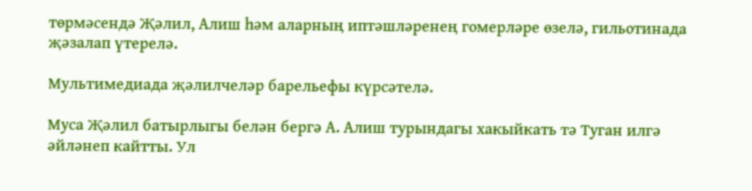төрмәсендә Җәлил, Алиш һәм аларның иптәшләренең гомерләре өзелә, гильотинада җәзалап үтерелә.

Мультимедиада җәлилчеләр барельефы күрсәтелә.

Муса Җәлил батырлыгы белән бергә А. Алиш турындагы хакыйкать тә Туган илгә әйләнеп кайтты. Ул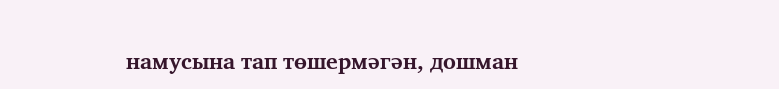намусына тап төшермәгән, дошман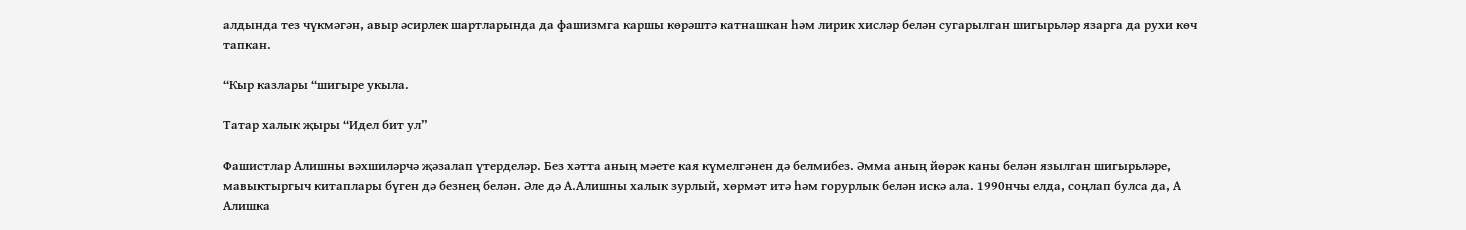алдында тез чүкмәгән, авыр әсирлек шартларында да фашизмга каршы көрәштә катнашкан һәм лирик хисләр белән сугарылган шигырьләр язарга да рухи көч тапкан.

“Кыр казлары “шигыре укыла.

Tатар халык җыры “Идел бит ул”

Фашистлар Алишны вәхшиләрчә җәзалап үтерделәр. Без хәтта аның мәете кая күмелгәнен дә белмибез. Әмма аның йөрәк каны белән язылган шигырьләре, мавыктыргыч китаплары бүген дә безнең белән. Әле дә А.Алишны халык зурлый, хөрмәт итә һәм горурлык белән искә ала. 1990нчы елда, соңлап булса да, А Алишка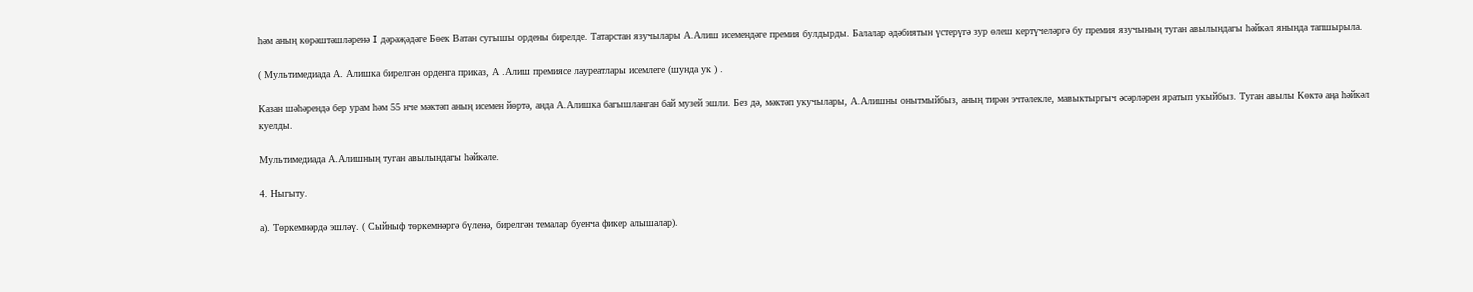һәм аның көрәштәшләренә I дәрәҗәдәге Бөек Ватан сугышы ордены бирелде. Татарстан язучылары А.Алиш исемендәге премия булдырды. Балалар әдәбиятын үстерүгә зур өлеш кертүчеләргә бу премия язучының туган авылындагы һәйкәл янында тапшырыла.

( Мультимедиада А. Алишка бирелгән орденга приказ, А .Алиш премиясе лауреатлары исемлеге (шунда ук ) .

Казан шәһәрендә бер урам һәм 55 нче мәктәп аның исемен йөртә, анда А.Алишка багышланган бай музей эшли. Без дә, мәктәп укучылары, А.Алишны онытмыйбыз, аның тирән эчтәлекле, мавыктыргыч әсәрләрен яратып укыйбыз. Туган авылы Көктә аңа һәйкәл куелды.

Мультимедиада А.Алишның туган авылындагы һәйкәле.

4. Ныгыту.

а). Төркемнәрдә эшләү. ( Сыйныф төркемнәргә бүленә, бирелгән темалар буенча фикер алышалар).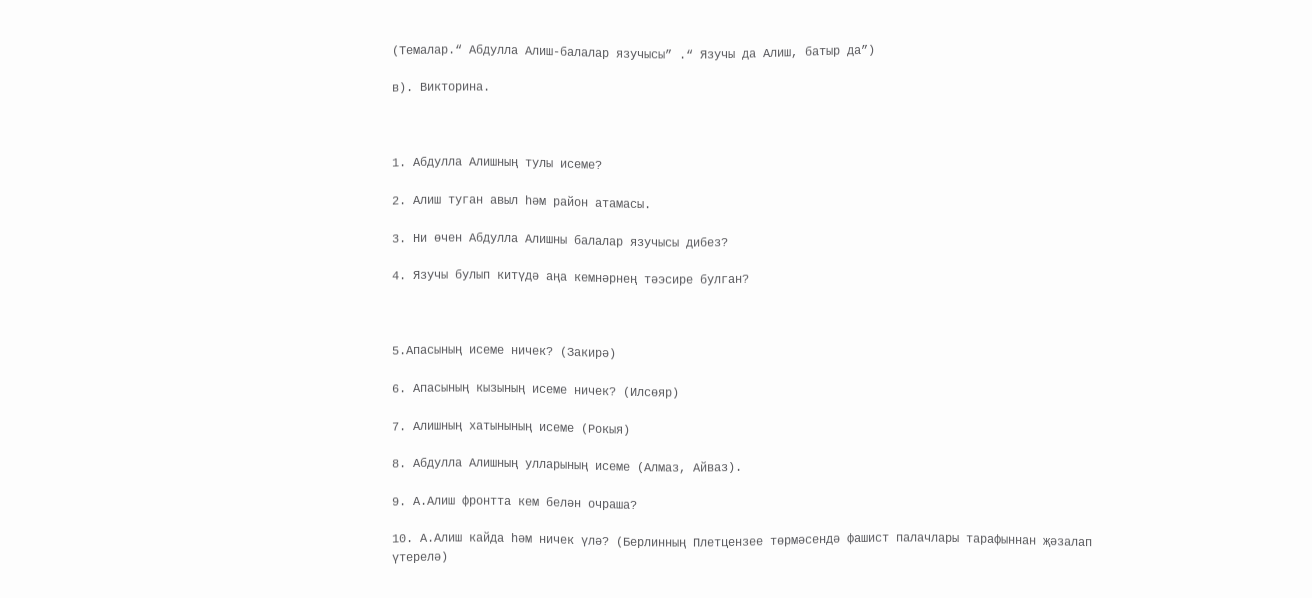(Темалар.“ Абдулла Алиш-балалар язучысы” .“ Язучы да Алиш, батыр да”)

в). Викторина.



1. Абдулла Алишның тулы исеме?

2. Алиш туган авыл һәм район атамасы.

3. Ни өчен Абдулла Алишны балалар язучысы дибез?

4. Язучы булып китүдә аңа кемнәрнең тәэсире булган?



5.Апасының исеме ничек? (Закирә)

6. Апасының кызының исеме ничек? (Илсөяр)

7. Алишның хатынының исеме (Рокыя)

8. Абдулла Алишның улларының исеме (Алмаз, Айваз).

9. А.Алиш фронтта кем белән очраша?

10. А.Алиш кайда һәм ничек үлә? (Берлинның Плетцензее төрмәсендә фашист палачлары тарафыннан җәзалап үтерелә)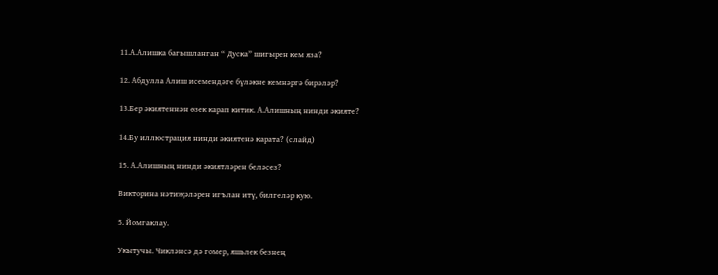11.А.Алишка багышланган “ Дуска” шигырен кем яза?

12. Абдулла Алиш исемендәге бүләкне кемнәргә бирәләр?

13.Бер әкиятеннән өзек карап китик. А.Алишның нинди әкияте?

14.Бу иллюстрация нинди әкиятенә карата? (слайд)

15. А.Алишның нинди әкиятләрен беләсез?

Викторина нәтиҗәләрен игълан итү, билгеләр кую.

5. Йомгаклау.

Укытучы. Чикләнсә дә гомер, яшьлек безнең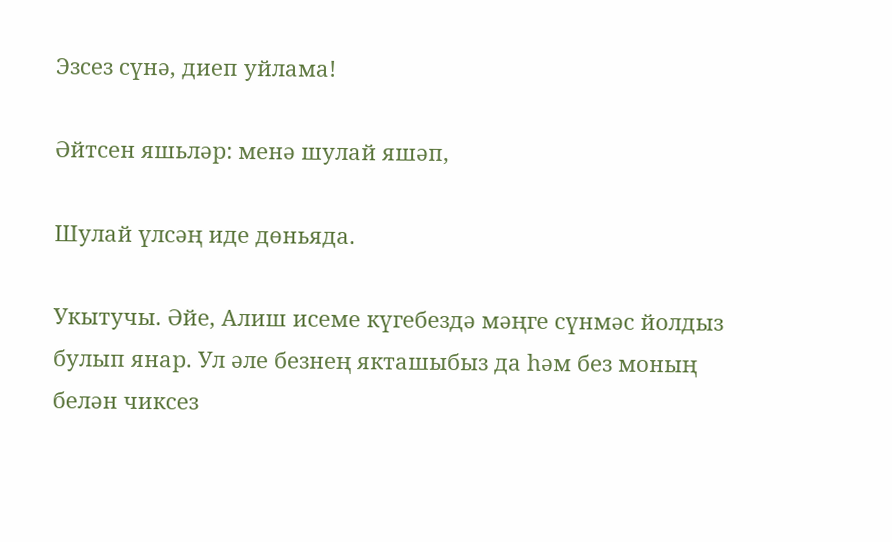Эзсез сүнә, диеп уйлама!

Әйтсен яшьләр: менә шулай яшәп,

Шулай үлсәң иде дөньяда.

Укытучы. Әйе, Алиш исеме күгебездә мәңге сүнмәс йолдыз булып янар. Ул әле безнең якташыбыз да һәм без моның белән чиксез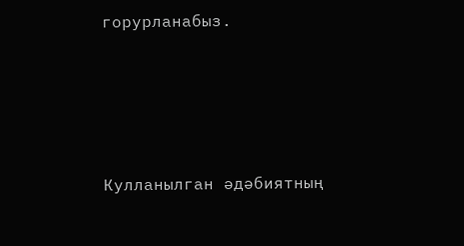горурланабыз.





Кулланылган әдәбиятның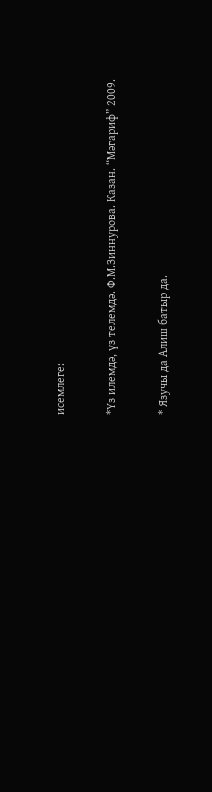исемлеге:

*Үз илемдә, үз телемдә. Ф.М.Зиннурова. Казан. “Мәгариф” 2009.

* Язучы да Алиш батыр да.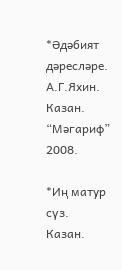*Әдәбият дәресләре. А.Г.Яхин. Казан. “Мәгариф” 2008.

*Иң матур сүз. Казан.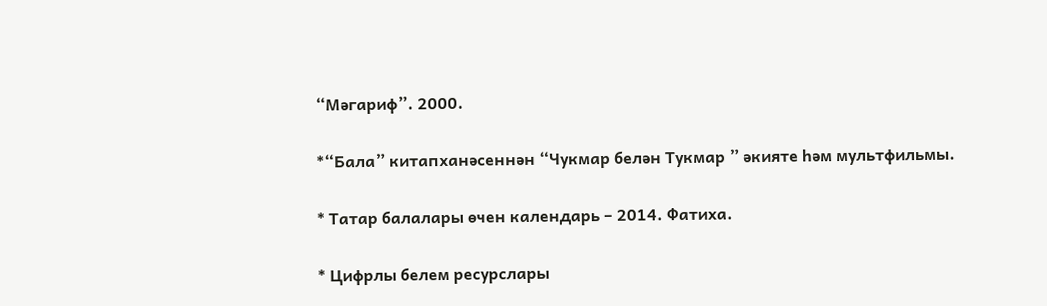“Мәгариф”. 2000.

*“Бала” китапханәсеннән “Чукмар белән Тукмар ” әкияте һәм мультфильмы.

* Татар балалары өчен календарь – 2014. Фатиха.

* Цифрлы белем ресурслары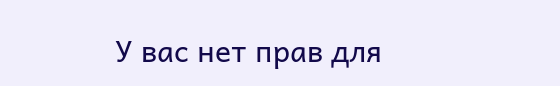У вас нет прав для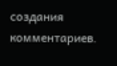создания комментариев.